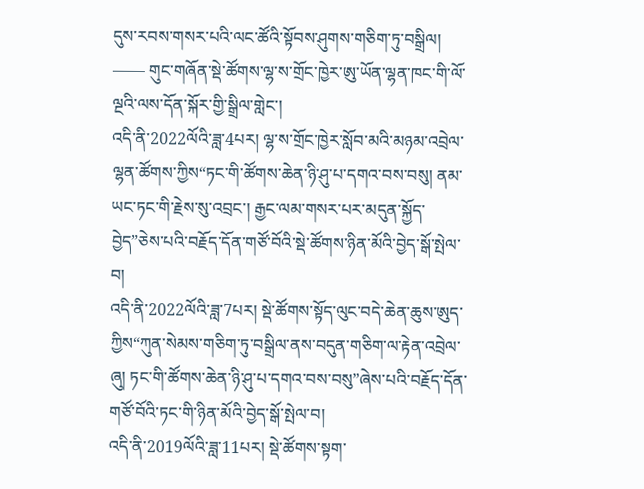དུས་རབས་གསར་པའི་ལང་ཚོའི་སྟོབས་ཤུགས་གཅིག་ཏུ་བསྒྲིལ།
—— གུང་གཞོན་སྡེ་ཚོགས་ལྷ་ས་གྲོང་ཁྱེར་ཨུ་ཡོན་ལྷན་ཁང་གི་ལོ་ལྔའི་ལས་དོན་སྐོར་གྱི་སྒྲིལ་གླེང་།
འདི་ནི་2022ལོའི་ཟླ་4པར། ལྷ་ས་གྲོང་ཁྱེར་སློབ་མའི་མཉམ་འབྲེལ་ལྷན་ཚོགས་ཀྱིས“ཏང་གི་ཚོགས་ཆེན་ཉི་ཤུ་པ་དགའ་བས་བསུ། ནམ་ཡང་ཏང་གི་རྗེས་སུ་འབྲང་། རྒྱང་ལམ་གསར་པར་མདུན་སྐྱོད་བྱེད”ཅེས་པའི་བརྗོད་དོན་གཙོ་བོའི་སྡེ་ཚོགས་ཉིན་མོའི་བྱེད་སྒོ་སྤེལ་བ།
འདི་ནི་2022ལོའི་ཟླ་7པར། སྡེ་ཚོགས་སྟོད་ལུང་བདེ་ཆེན་ཆུས་ཨུད་ཀྱིས“ཀུན་སེམས་གཅིག་ཏུ་བསྒྲིལ་ནས་བདུན་གཅིག་ལ་རྟེན་འབྲེལ་ཞུ། ཏང་གི་ཚོགས་ཆེན་ཉི་ཤུ་པ་དགའ་བས་བསུ”ཞེས་པའི་བརྗོད་དོན་གཙོ་བོའི་ཏང་གི་ཉིན་མོའི་བྱེད་སྒོ་སྤེལ་བ།
འདི་ནི་2019ལོའི་ཟླ་11པར། སྡེ་ཚོགས་སྟག་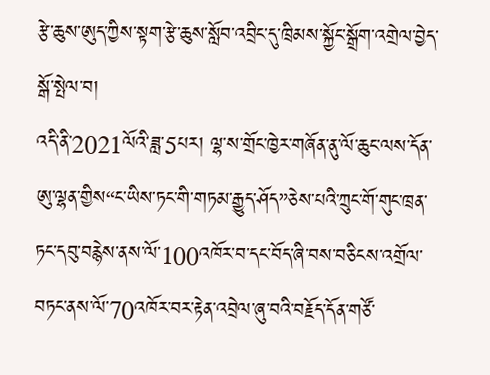རྩེ་ཆུས་ཨུད་ཀྱིས་སྟག་རྩེ་ཆུས་སློབ་འབྲིང་དུ་ཁྲིམས་སྐྱོང་སྒྲོག་འགྲེལ་བྱེད་སྒོ་སྤེལ་བ།
འདི་ནི་2021ལོའི་ཟླ་5པར། ལྷ་ས་གྲོང་ཁྱེར་གཞོན་ནུ་ལོ་ཆུང་ལས་དོན་ཨུ་ལྷན་གྱིས“ང་ཡིས་ཏང་གི་གཏམ་རྒྱུད་ཤོད”ཅེས་པའི་ཀྲུང་གོ་གུང་ཁྲན་ཏང་དབུ་བརྙེས་ནས་ལོ་100འཁོར་བ་དང་བོད་ཞི་བས་བཅིངས་འགྲོལ་བཏང་ནས་ལོ་70འཁོར་བར་རྟེན་འབྲེལ་ཞུ་བའི་བརྗོད་དོན་གཙོ་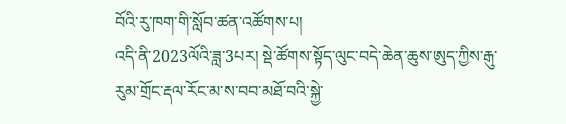བོའི་རུ་ཁག་གི་སློབ་ཚན་འཚོགས་པ།
འདི་ནི་2023ལོའི་ཟླ་3པར། སྡེ་ཚོགས་སྟོད་ལུང་བདེ་ཆེན་ཆུས་ཨུད་ཀྱིས་རྒུ་རུམ་གྲོང་རྡལ་རོང་མ་ས་བབ་མཐོ་བའི་སྐྱེ་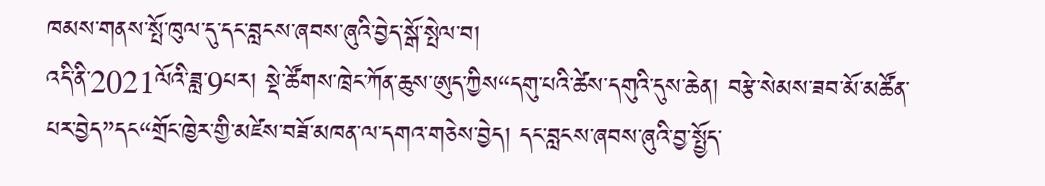ཁམས་གནས་སྤོ་ཁུལ་དུ་དང་བླངས་ཞབས་ཞུའི་བྱེད་སྒོ་སྤེལ་བ།
འདི་ནི་2021ལོའི་ཟླ་9པར། སྡེ་ཚོགས་ཁྲེང་ཀོན་ཆུས་ཨུད་ཀྱིས“དགུ་པའི་ཚེས་དགུའི་དུས་ཆེན། བརྩེ་སེམས་ཟབ་མོ་མཚོན་པར་བྱེད”དང“གྲོང་ཁྱེར་གྱི་མཛེས་བཟོ་མཁན་ལ་དགའ་གཅེས་བྱེད། དང་བླངས་ཞབས་ཞུའི་བྱ་སྤྱོད་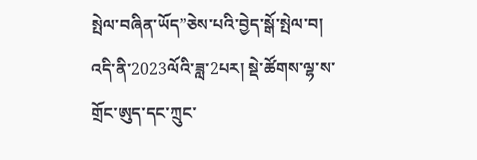སྤེལ་བཞིན་ཡོད”ཅེས་པའི་བྱེད་སྒོ་སྤེལ་བ།
འདི་ནི་2023ལོའི་ཟླ་2པར། སྡེ་ཚོགས་ལྷ་ས་གྲོང་ཨུད་དང་ཀྲུང་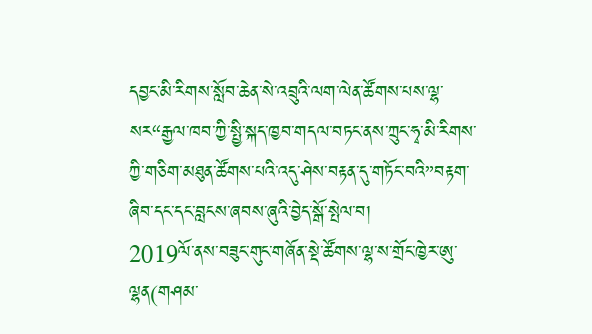དབྱང་མི་རིགས་སློབ་ཆེན་སེ་འབྲུའི་ལག་ལེན་ཚོགས་པས་ལྷ་སར“རྒྱལ་ཁབ་ཀྱི་སྤྱི་སྐད་ཁྱབ་གདལ་བཏང་ནས་ཀྲུང་ཧྭ་མི་རིགས་ཀྱི་གཅིག་མཐུན་ཚོགས་པའི་འདུ་ཤེས་བརྟན་དུ་གཏོང་བའི”བརྟག་ཞིབ་དང་དང་བླངས་ཞབས་ཞུའི་བྱེད་སྒོ་སྤེལ་བ།
2019ལོ་ནས་བཟུང་གུང་གཞོན་སྡེ་ཚོགས་ལྷ་ས་གྲོང་ཁྱེར་ཨུ་ལྷན(གཤམ་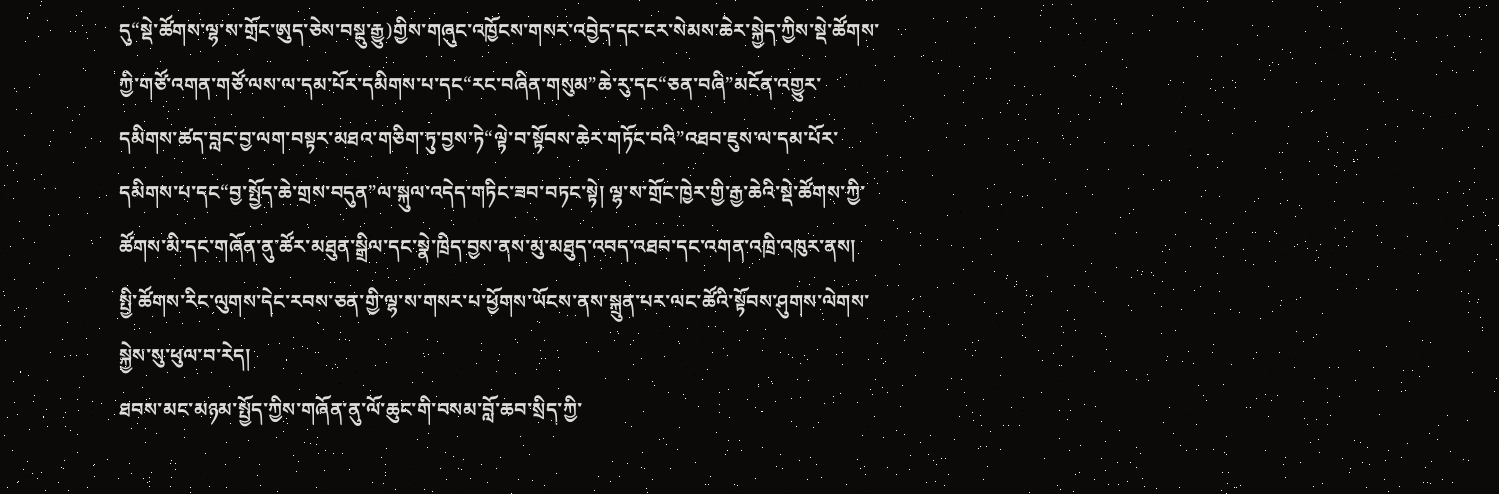དུ“སྡེ་ཚོགས་ལྷ་ས་གྲོང་ཨུད་ཅེས་བསྡུ་རྒྱུ)གྱིས་གཞུང་འཁྱོངས་གསར་འབྱེད་དང་ངར་སེམས་ཆེར་སྐྱེད་ཀྱིས་སྡེ་ཚོགས་ཀྱི་གཙོ་འགན་གཙོ་ལས་ལ་དམ་པོར་དམིགས་པ་དང“རང་བཞིན་གསུམ”ཆེ་རུ་དང“ཅན་བཞི”མངོན་འགྱུར་དམིགས་ཚད་བླང་བྱ་ལག་བསྟར་མཐའ་གཅིག་ཏུ་བྱས་ཏེ“ལྟེ་བ་སྟོབས་ཆེར་གཏོང་བའི”འཐབ་ཇུས་ལ་དམ་པོར་དམིགས་པ་དང“བྱ་སྤྱོད་ཆེ་གྲས་བདུན”ལ་སྐུལ་འདེད་གཏིང་ཟབ་བཏང་སྟེ། ལྷ་ས་གྲོང་ཁྱེར་གྱི་རྒྱ་ཆེའི་སྡེ་ཚོགས་ཀྱི་ཚོགས་མི་དང་གཞོན་ནུ་ཚོར་མཐུན་སྒྲིལ་དང་སྣེ་ཁྲིད་བྱས་ནས་མུ་མཐུད་འབད་འཐབ་དང་འགན་འཁྲི་འཁུར་ནས། སྤྱི་ཚོགས་རིང་ལུགས་དེང་རབས་ཅན་གྱི་ལྷ་ས་གསར་པ་ཕྱོགས་ཡོངས་ནས་སྐྲུན་པར་ལང་ཚོའི་སྟོབས་ཤུགས་ལེགས་སྐྱེས་སུ་ཕུལ་བ་རེད།
ཐབས་མང་མཉམ་སྤྱོད་ཀྱིས་གཞོན་ནུ་ལོ་ཆུང་གི་བསམ་བློ་ཆབ་སྲིད་ཀྱི་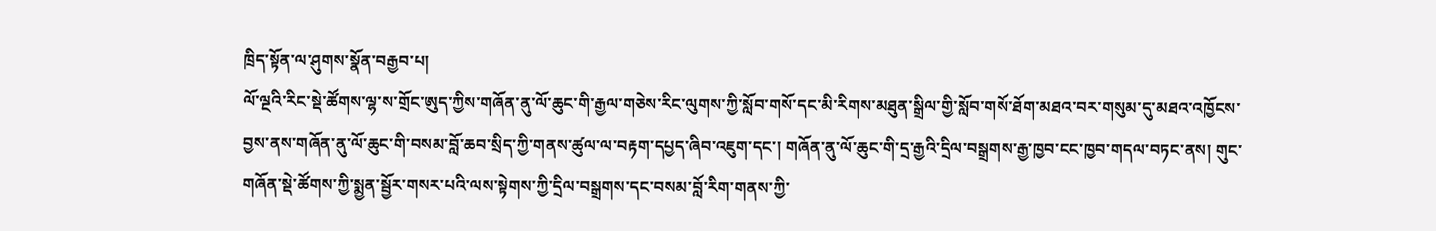ཁྲིད་སྟོན་ལ་ཤུགས་སྣོན་བརྒྱབ་པ།
ལོ་ལྔའི་རིང་སྡེ་ཚོགས་ལྷ་ས་གྲོང་ཨུད་ཀྱིས་གཞོན་ནུ་ལོ་ཆུང་གི་རྒྱལ་གཅེས་རིང་ལུགས་ཀྱི་སློབ་གསོ་དང་མི་རིགས་མཐུན་སྒྲིལ་གྱི་སློབ་གསོ་ཐོག་མཐའ་བར་གསུམ་དུ་མཐའ་འཁྱོངས་བྱས་ནས་གཞོན་ནུ་ལོ་ཆུང་གི་བསམ་བློ་ཆབ་སྲིད་ཀྱི་གནས་ཚུལ་ལ་བརྟག་དཔྱད་ཞིབ་འཇུག་དང་། གཞོན་ནུ་ལོ་ཆུང་གི་དྲ་རྒྱའི་དྲིལ་བསྒྲགས་རྒྱ་ཁྱབ་ངང་ཁྱབ་གདལ་བཏང་ནས། གུང་གཞོན་སྡེ་ཚོགས་ཀྱི་སྨྱན་སྦྱོར་གསར་པའི་ལས་སྟེགས་ཀྱི་དྲིལ་བསྒྲགས་དང་བསམ་བློ་རིག་གནས་ཀྱི་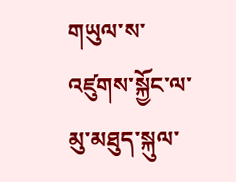གཡུལ་ས་འཛུགས་སྐྱོང་ལ་མུ་མཐུད་སྐུལ་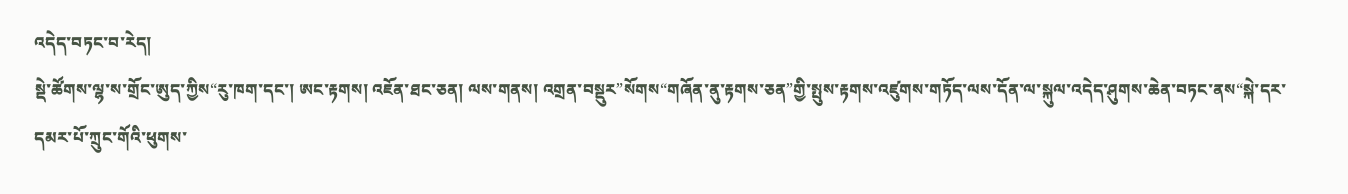འདེད་བཏང་བ་རེད།
སྡེ་ཚོགས་ལྷ་ས་གྲོང་ཨུད་ཀྱིས“རུ་ཁག་དང་། ཨང་རྟགས། འཇོན་ཐང་ཅན། ལས་གནས། འགྲན་བསྡུར”སོགས“གཞོན་ནུ་རྟགས་ཅན”གྱི་སྤུས་རྟགས་འཛུགས་གཏོད་ལས་དོན་ལ་སྐུལ་འདེད་ཤུགས་ཆེན་བཏང་ནས“སྐེ་དར་དམར་པོ་ཀྲུང་གོའི་ཕུགས་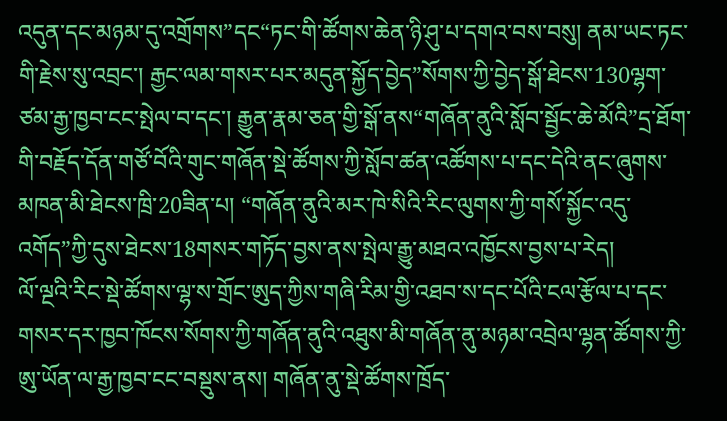འདུན་དང་མཉམ་དུ་འགྲོགས”དང“ཏང་གི་ཚོགས་ཆེན་ཉི་ཤུ་པ་དགའ་བས་བསུ། ནམ་ཡང་ཏང་གི་རྗེས་སུ་འབྲང་། རྒྱང་ལམ་གསར་པར་མདུན་སྐྱོད་བྱེད”སོགས་ཀྱི་བྱེད་སྒོ་ཐེངས་130ལྷག་ཙམ་རྒྱ་ཁྱབ་ངང་སྤེལ་བ་དང་། རྒྱུན་རྣམ་ཅན་གྱི་སྒོ་ནས“གཞོན་ནུའི་སློབ་སྦྱོང་ཆེ་མོའི”དྲ་ཐོག་གི་བརྗོད་དོན་གཙོ་བོའི་གུང་གཞོན་སྡེ་ཚོགས་ཀྱི་སློབ་ཚན་འཚོགས་པ་དང་དེའི་ནང་ཞུགས་མཁན་མི་ཐེངས་ཁྲི་20ཟིན་པ། “གཞོན་ནུའི་མར་ཁེ་སིའི་རིང་ལུགས་ཀྱི་གསོ་སྐྱོང་འདུ་འགོད”ཀྱི་དུས་ཐེངས་18གསར་གཏོད་བྱས་ནས་སྤེལ་རྒྱུ་མཐའ་འཁྱོངས་བྱས་པ་རེད།
ལོ་ལྔའི་རིང་སྡེ་ཚོགས་ལྷ་ས་གྲོང་ཨུད་ཀྱིས་གཞི་རིམ་གྱི་འཐབ་ས་དང་པོའི་ངལ་རྩོལ་པ་དང་གསར་དར་ཁྱབ་ཁོངས་སོགས་ཀྱི་གཞོན་ནུའི་འཐུས་མི་གཞོན་ནུ་མཉམ་འབྲེལ་ལྷན་ཚོགས་ཀྱི་ཨུ་ཡོན་ལ་རྒྱ་ཁྱབ་ངང་བསྡུས་ནས། གཞོན་ནུ་སྡེ་ཚོགས་ཁྲོད་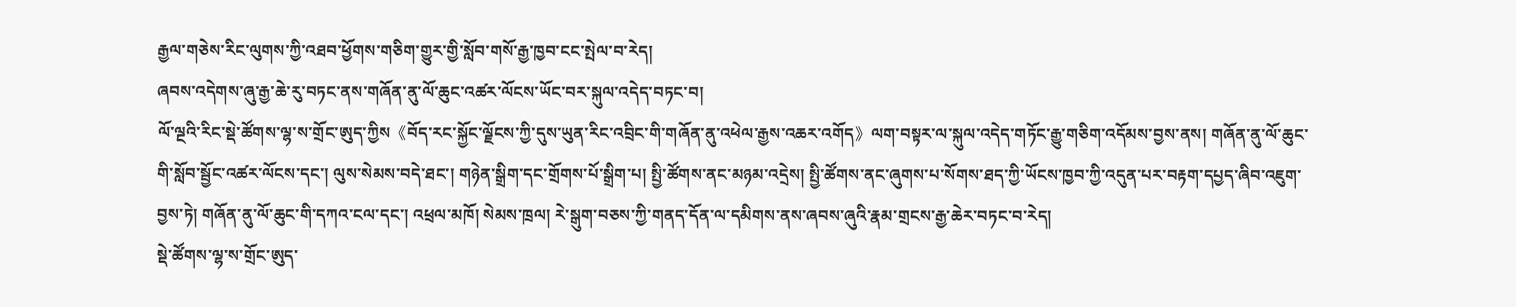རྒྱལ་གཅེས་རིང་ལུགས་ཀྱི་འཐབ་ཕྱོགས་གཅིག་གྱུར་གྱི་སློབ་གསོ་རྒྱ་ཁྱབ་ངང་སྤེལ་བ་རེད།
ཞབས་འདེགས་ཞུ་རྒྱ་ཆེ་རུ་བཏང་ནས་གཞོན་ནུ་ལོ་ཆུང་འཚར་ལོངས་ཡོང་བར་སྐུལ་འདེད་བཏང་བ།
ལོ་ལྔའི་རིང་སྡེ་ཚོགས་ལྷ་ས་གྲོང་ཨུད་ཀྱིས《བོད་རང་སྐྱོང་ལྗོངས་ཀྱི་དུས་ཡུན་རིང་འབྲིང་གི་གཞོན་ནུ་འཕེལ་རྒྱས་འཆར་འགོད》ལག་བསྟར་ལ་སྐུལ་འདེད་གཏོང་རྒྱུ་གཅིག་འདོམས་བྱས་ནས། གཞོན་ནུ་ལོ་ཆུང་གི་སློབ་སྦྱོང་འཚར་ལོངས་དང་། ལུས་སེམས་བདེ་ཐང་། གཉེན་སྒྲིག་དང་གྲོགས་པོ་སྒྲིག་པ། སྤྱི་ཚོགས་ནང་མཉམ་འདྲེས། སྤྱི་ཚོགས་ནང་ཞུགས་པ་སོགས་ཐད་ཀྱི་ཡོངས་ཁྱབ་ཀྱི་འདུན་པར་བརྟག་དཔྱད་ཞིབ་འཇུག་བྱས་ཏེ། གཞོན་ནུ་ལོ་ཆུང་གི་དཀའ་ངལ་དང་། འཕྲལ་མཁོ། སེམས་ཁྲལ། རེ་སྒུག་བཅས་ཀྱི་གནད་དོན་ལ་དམིགས་ནས་ཞབས་ཞུའི་རྣམ་གྲངས་རྒྱ་ཆེར་བཏང་བ་རེད།
སྡེ་ཚོགས་ལྷ་ས་གྲོང་ཨུད་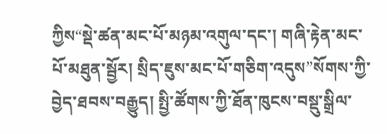ཀྱིས“སྡེ་ཚན་མང་པོ་མཉམ་འགུལ་དང་། གཞི་རྟེན་མང་པོ་མཐུན་སྦྱོར། སྲིད་ཇུས་མང་པོ་གཅིག་འདུས”སོགས་ཀྱི་བྱེད་ཐབས་བརྒྱུད། སྤྱི་ཚོགས་ཀྱི་ཐོན་ཁུངས་བསྡུ་སྒྲིལ་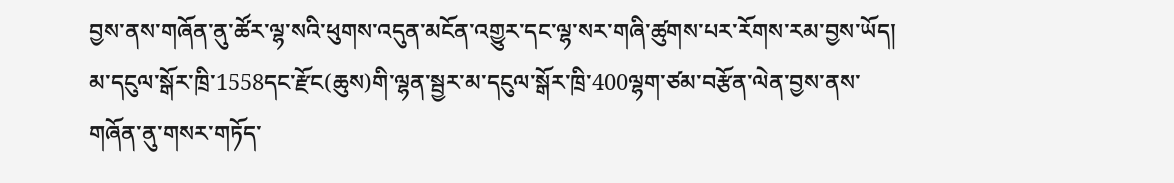བྱས་ནས་གཞོན་ནུ་ཚོར་ལྷ་སའི་ཕུགས་འདུན་མངོན་འགྱུར་དང་ལྷ་སར་གཞི་ཚུགས་པར་རོགས་རམ་བྱས་ཡོད། མ་དངུལ་སྒོར་ཁྲི་1558དང་རྫོང(ཆུས)གི་ལྷན་སྦྱར་མ་དངུལ་སྒོར་ཁྲི་400ལྷག་ཙམ་བརྩོན་ལེན་བྱས་ནས་གཞོན་ནུ་གསར་གཏོད་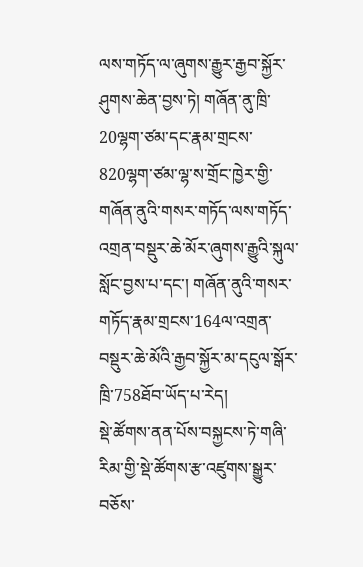ལས་གཏོད་ལ་ཞུགས་རྒྱུར་རྒྱབ་སྐྱོར་ཤུགས་ཆེན་བྱས་ཏེ། གཞོན་ནུ་ཁྲི་20ལྷག་ཙམ་དང་རྣམ་གྲངས་820ལྷག་ཙམ་ལྷ་ས་གྲོང་ཁྱེར་གྱི་གཞོན་ནུའི་གསར་གཏོད་ལས་གཏོད་འགྲན་བསྡུར་ཆེ་མོར་ཞུགས་རྒྱུའི་སྐུལ་སློང་བྱས་པ་དང་། གཞོན་ནུའི་གསར་གཏོད་རྣམ་གྲངས་164ལ་འགྲན་བསྡུར་ཆེ་མོའི་རྒྱབ་སྐྱོར་མ་དངུལ་སྒོར་ཁྲི་758ཐོབ་ཡོད་པ་རེད།
སྡེ་ཚོགས་ནན་པོས་བསྐྱངས་ཏེ་གཞི་རིམ་གྱི་སྡེ་ཚོགས་རྩ་འཛུགས་སྒྱུར་བཅོས་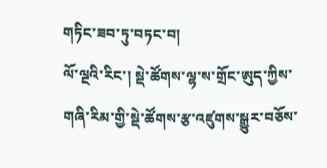གཏིང་ཟབ་ཏུ་བཏང་བ།
ལོ་ལྔའི་རིང་། སྡེ་ཚོགས་ལྷ་ས་གྲོང་ཨུད་ཀྱིས་གཞི་རིམ་གྱི་སྡེ་ཚོགས་རྩ་འཛུགས་སྒྱུར་བཅོས་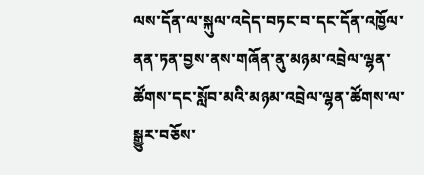ལས་དོན་ལ་སྐུལ་འདེད་བཏང་བ་དང་དོན་འཁྱོལ་ནན་ཏན་བྱས་ནས་གཞོན་ནུ་མཉམ་འབྲེལ་ལྷན་ཚོགས་དང་སློབ་མའི་མཉམ་འབྲེལ་ལྷན་ཚོགས་ལ་སྒྱུར་བཅོས་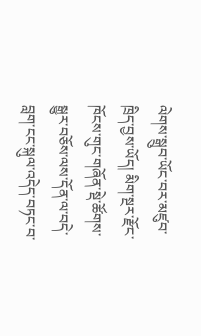ལེགས་སྒྲུབ་ཡོང་བར་མཛུབ་ཁྲིད་བྱས་ཡོད། མིག་སྔར་རྫོང་ཁོངས་གུང་གཞོན་སྡེ་ཚོགས་སྒྱུར་བཅོས་ལས་དོན་ལ་བདེ་བླག་ངང་སྐུལ་འདེད་བཏང་བ་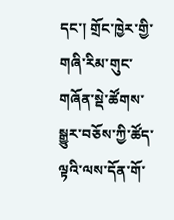དང་། གྲོང་ཁྱེར་གྱི་གཞི་རིམ་གུང་གཞོན་སྡེ་ཚོགས་སྒྱུར་བཅོས་ཀྱི་ཚོད་ལྟའི་ལས་དོན་གོ་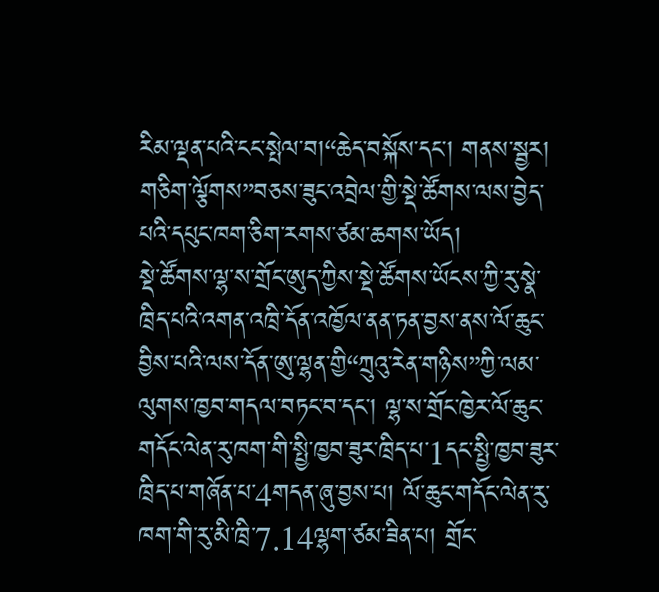རིམ་ལྡན་པའི་ངང་སྤེལ་བ།“ཆེད་བསྐོས་དང་། གནས་སྦྱར། གཅིག་ལྕོགས”བཅས་ཟུང་འབྲེལ་གྱི་སྡེ་ཚོགས་ལས་བྱེད་པའི་དཔུང་ཁག་ཅིག་རགས་ཙམ་ཆགས་ཡོད།
སྡེ་ཚོགས་ལྷ་ས་གྲོང་ཨུད་ཀྱིས་སྡེ་ཚོགས་ཡོངས་ཀྱི་རུ་སྣེ་ཁྲིད་པའི་འགན་འཁྲི་དོན་འཁྱོལ་ནན་ཏན་བྱས་ནས་ལོ་ཆུང་བྱིས་པའི་ལས་དོན་ཨུ་ལྷན་གྱི“ཀྲུའུ་རེན་གཉིས”ཀྱི་ལམ་ལུགས་ཁྱབ་གདལ་བཏང་བ་དང་། ལྷ་ས་གྲོང་ཁྱེར་ལོ་ཆུང་གདོང་ལེན་རུ་ཁག་གི་སྤྱི་ཁྱབ་ཟུར་ཁྲིད་པ་1དང་སྤྱི་ཁྱབ་ཟུར་ཁྲིད་པ་གཞོན་པ་4གདན་ཞུ་བྱས་པ། ལོ་ཆུང་གདོང་ལེན་རུ་ཁག་གི་རུ་མི་ཁྲི་7.14ལྷག་ཙམ་ཟིན་པ། གྲོང་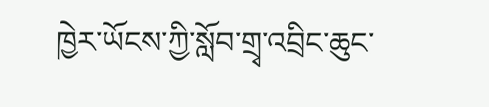ཁྱེར་ཡོངས་ཀྱི་སློབ་གྲྭ་འབྲིང་ཆུང་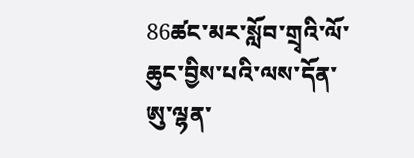86ཚང་མར་སློབ་གྲྭའི་ལོ་ཆུང་བྱིས་པའི་ལས་དོན་ཨུ་ལྷན་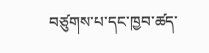བཙུགས་པ་དང་ཁྱབ་ཚད་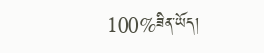100%ཟིན་ཡོད།